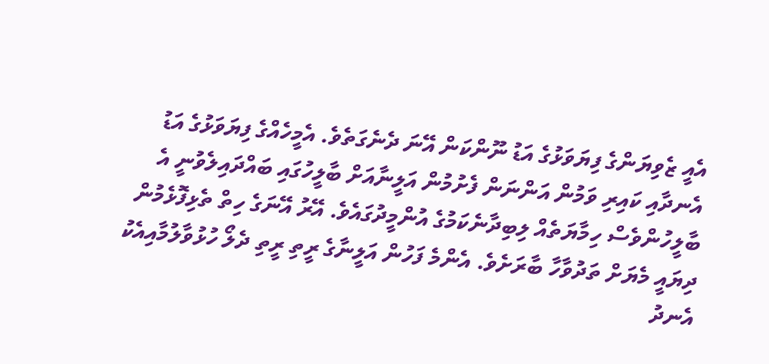އެއީ ޒެވިޔަންގެ ފިޔަވަޅުގެ އަޑު ނޫންކަން އޭނަ ދެނެގަތެވެ. އެމީހެއްގެ ފިޔަވަޅުގެ އަޑު އެނދާއި ކައިރި ވަމުން އަންނަން ފެށުމުން އަލީނާއަށް ބާލީހުގައި ބައްދައިލެވުނީ އެ ބާލީހުންވެސް ހިމާޔަތެއް ލިބިދާނެކަމުގެ އުންމީދުގައެވެ. އޭރު އޭނަގެ ހިތް ތެޅިފޮޅެމުން ދިޔައީ މެޔަށް ތަދުވާހާ ބާރަށެވެ. އެންމެ ފަހުން އަލީނާގެ ރީތި ރީތި ދެލޯ ހުޅުވާލުމާއިއެކު އެނދު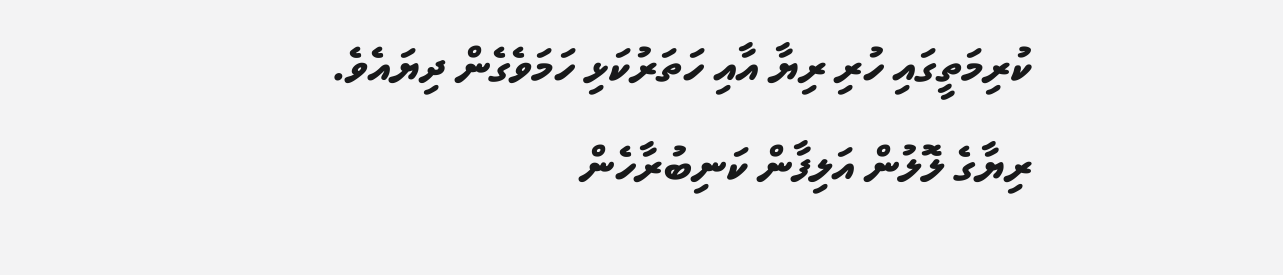ކުރިމަތީގައި ހުރި ރިޔާ އާއި ހަތަރުކަޅި ހަމަވެގެން ދިޔައެވެ. ރިޔާގެ ލޮލުން އަލިފާން ކަނިބުރާހެން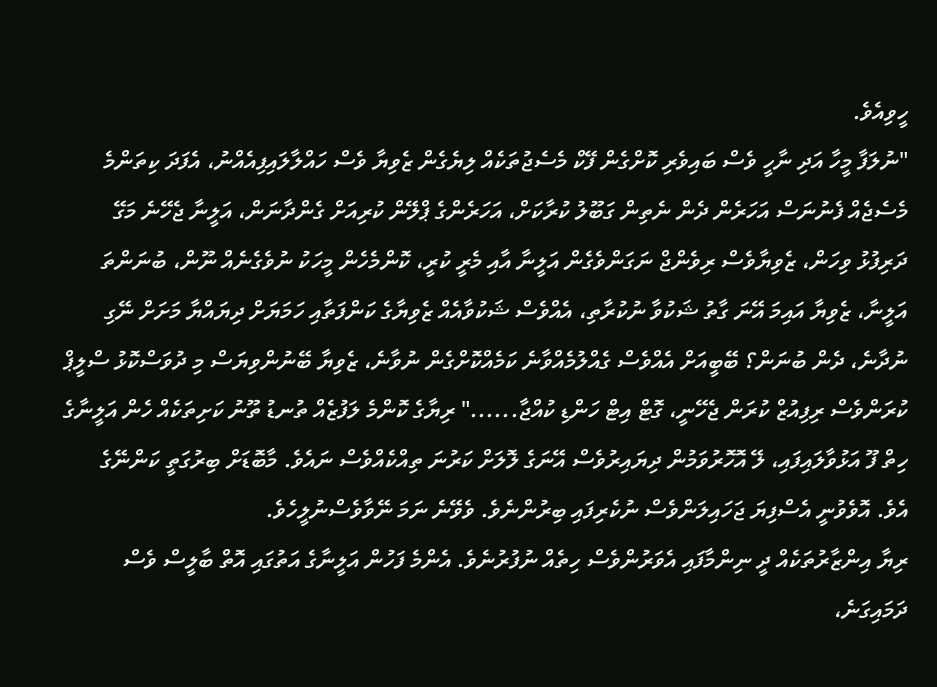ހީވިއެވެ.
"ނުލަފާ މީހާ އަދި ނާހީ ވެސް ބައިވެރި ކޮށްގެން ފޭކް މެސެޖުތަކެއް ލިޔެގެން ޒެވިޔާ ވެސް ހައްލާލައިފިއެއްނު، އެފަދަ ކިތަންމެ މެސެޖެއް ފެނުނަސް އަހަރެން ދެން ނެތިން ގަބޫލު ކުރާކަށް، އަހަރެންގެ ޕްލޭން ކުރިއަށް ގެންދާނަން، އަލީނާ ޖެހޭނެ މަގޭ ދަރިފުޅު ވިހަން، ޒެވިޔާވެސް ރިވެންޖް ނަގަންވެގެން އަލީނާ އާއި މެރީ ކުރީ، ކޮންމެހެން މީހަކު ނުވެގެނެއް ނޫން، ބުނަންތަ އަލީނާ، ޒެވިޔާ އައިމަ އޭނަ ގާތު ޝަކުވާ ނުކުރާތި، އެއްވެސް ޝަކުވާއެއް ޒެވިޔާގެ ކަންފަތާއި ހަމަޔަށް ދިޔައްޔާ މަށަށް ނޭގި ނުދާނެ، ދެން ބުނަން؟ ބޭބީއަށް އެއްވެސް ގެއްލުމެއްވާނެ ކަމެއްކޮށްގެން ނުވާނެ، ޒެވިޔާ ބޭނުންވިޔަސް މި ދުވަސްކޮޅު ސްލީޕް ކުރަންވެސް ރިފިއުޒް ކުރަން ޖެހޭނީ، ގޮޓް އިޓް ހަންޑި ކުއްޖާ......" ރިޔާގެ ކޮންމެ ލަފުޒެއް ތުނޑު ތޫނު ކަށިތަކެއް ހެން އަލީނާގެ ހިތް ފޫ އަޅުވާލައިފައި، ލޭ އޮހޮރުވަމުން ދިޔައިރުވެސް އޭނަގެ ލޮލަށް ކަރުނަ ތިއްކެއްވެސް ނައެވެ. މާބޮޑަށް ބިރުގަތީ ކަންނޭގެ އެވެ. އޮވެވުނީ އެސްފިޔަ ޖަހައިލަންވެސް ނުކެރިފައި ބިރުންނެވެ. ވެވޭނެ ނަމަ ނޭވާވެސްނުލީހެވެ.
ރިޔާ އިންޒާރުތަކެއް ދީ ނިންމާފައި އެވަރުންވެސް ހިތެއް ނުފުރުނެވެ. އެންމެ ފަހުން އަލީނާގެ އަތުގައި އޮތް ބާލީސް ވެސް ދަމައިގަނެ،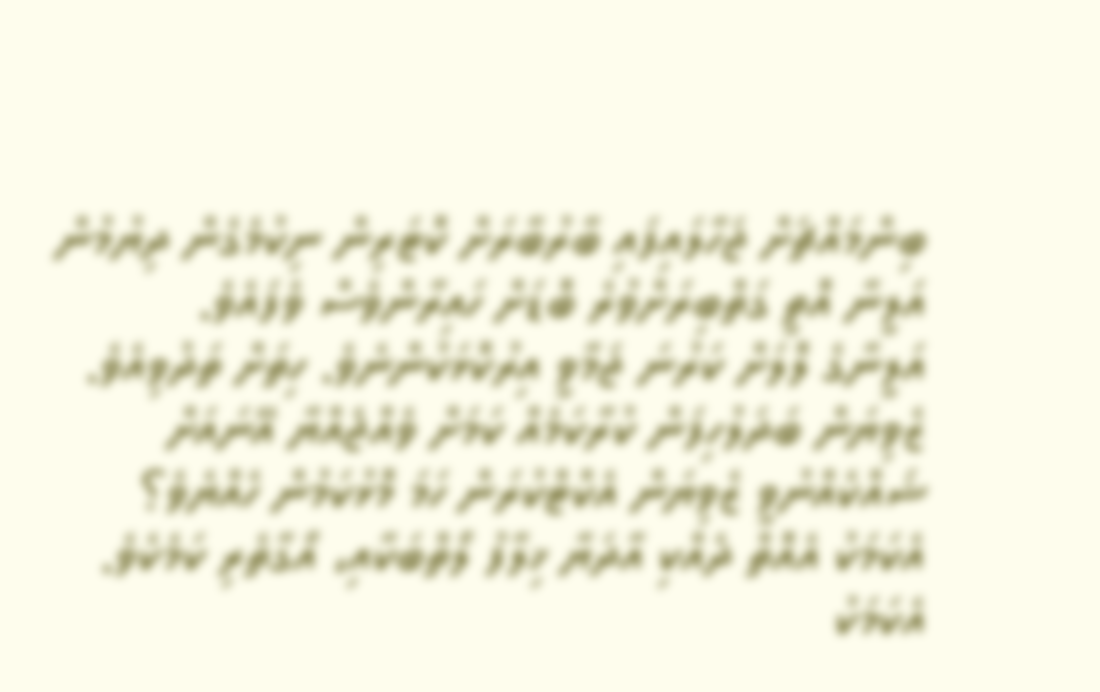ބިންމައްޗަށް ޖަހާލައިފައި ބާރުބާރަށް ކޮޓަރިން ނިކުމެގެން ދިޔުމުން އަލީނާ އޮތީ ގަތްބިރަށްވުރެ ބޮޑަށް ހައިރާންވެސް ވެފައެވެ.
އަލީނާގެ ލޮލަށް ކަރުނަ ޖަމާވީ އިރުކޮޅަކުންނެވެ. ހިތަށް ތަދުވިއެވެ. ޒެވިޔަން ބަދަލުހިފަން ކުރާކަމެއް ކަމަށް ވެއްޖެއްޔާ އޭނައަށް ޝައްކެއްނުވީ ޒެވިޔަން އެކްޓްކުރަން ހަމަ މޮޅުކަމުން ހެއްޔެވެ؟ އެކަމަކު އެއޮތް ދެއްކި އާދަޔާ ޚިލާފު ލޯތްބަކާއި، އޯގާތެރި ކަމެކެވެ. އެކަމަކު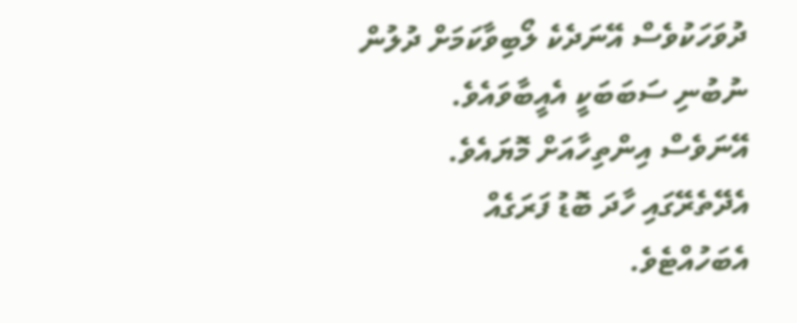ދުވަހަކުވެސް އޭނަދެކެ ލޯބިވާކަމަށް ދުލުން ނުބުނި ސަބަބަކީ އެއީބާވައެވެ. އޭނަވެސް އިންތިހާއަށް މޮޔައެވެ. އެދޭތެރޭގައި ހާދަ ބޮޑު ފަރަގެއް އެބަހުއްޓެވެ.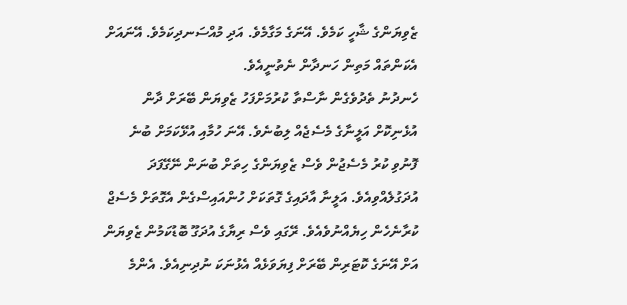ޒެވިޔަންގެ ޝާހީ ކަމެވެ. އޭނަގެ މަގާމެވެ. އަދި މުއްސަނދިކަމެވެ. އޭނައަށް އެކަންތައް މަތިން ހަނދާން ނެތުނީއެވެ.
ހެނދުނު ތެދުވެގެން ނާސްތާ ކުރުމަށްފަހު ޒެވިޔަން ބޭރަށް ދާން އުޅެނިކޮށް އަލީނާގެ މެސެޖެއް ލިބުނެވެ. އޭނަ ހުމާއި އުޅޭކަމަށް ބުނެ ފޮނުވި ކުރު މެސެޖުން ވެސް ޒެވިޔަންގެ ހިތަށް ބުނަން ނޭގޭފަދަ އުދަގުލެއްވިއެވެ. އަލީނާ އާދައިގެ ގޮތަކަށް ހުންއައިސްގެން އެގޮތަށް މެސެޖް ކުރާނެހެން ހިޔެއްނުވެއެވެ. ރޭގައި ވެސް ރިޔާގެ އުދަގޫ ބޮޑުކަމުން ޒެވިޔަން އަށް އޭނަގެ ކޮޓަރިން ބޭރަށް ފިޔަވަޅެއް އެޅުނަކަ ނުދިނިއެވެ. އެންމެ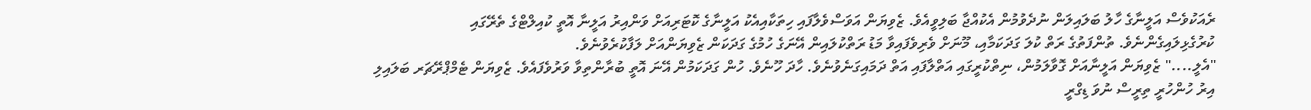ރެއަކުވެސް އަލީނާގެ ހާލު ބަލައިލަން ނުދެވުމުން އެކުއްޖާ ބަލިވީއެވެ. ޒެވިޔަން އަވަސްވެލާފައި ހިތަކާއިއެކު އަލީނާގެ ކޮޓަރިއަށް ވަންއިރު އަލީނާ އޮތީ ކުއިލްޓްގެ ތެރޭގައި ކުރުގެޅިލައިގެންނެވެ. ތުންފަތުގެ ރަތް ކުލަ ގަދަކަމާއި، މޫނަށް ވެރިވެފައިވާ މަޑު ރަތްކުލައިން އޭނަގެ ހުމުގެ ގަދަކަން ޒެވިޔަންއަށް ލަފާކުރެވުނެވެ.
"އެލީ...." ޒެވިޔަން އަލީނާއަށް ގޮވާލަމުން، ނިތްކުރީގައި އަތްލާފައި އަތް ދަމައިގަނެވުނެވެ. ހާދަ ހޫނެވެ. ހުން ގަދަކަމުން އޭނަ އޮތީ ބުރާންތިވާ ވަރުވެފައެވެ. ޒެވިޔަން ޓެމްޕްރޭޗަރ ބަލައިލި އިރު ހުންހުރީ ތިރީސް ނުވަ ޑިގްރީ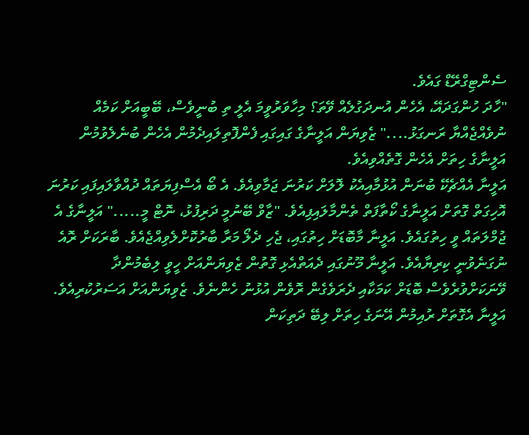ސެންޓިގްރޭޑް ގައެވެ.
"ހާދަ ހުންގަދައޭ، އެހެން އުނދަގުލެއް ވޭތަ؟ މިހާވަރުވީމަ އެލީ ތި ބުނީވެސް، ބޭބީއަށް ކަމެއް ނުވެއްޖެއްޔާ ރަނގަޅު...." ޒެވިޔަން އަލީނާގެ ގައިގައި ފެންފޮތިލައިދެމުން އެހެން ބުނެލެވުމުން އަލީނާގެ ހިތަށް އެހެން ގޮތެއްވިއެވެ.
އަލީނާ އެއްޗެކޭ ބުނަން އުޅުމާއިއެކު ލޮލަށް ކަރުނަ ޖަމާވިއެވެ. އެ ބޯ އެސްފިޔަތައް ދުއްވާލައިފައި ކަރުނަ އޮހިގަތް ގޮތަށް އަލީނާގެ ކޯތާފަތް ތެންމާލައިފިއެވެ. "ޒާވް ބޭނުމީ ދަރިފުޅު، ނޮޓް މީ....." އަލީނާގެ އެ ޖުމްލަތައް ވީ ހިތުގައެވެ. އަލީނާ މާބޮޑަށް ހިތުގައި، ޖެހި ދެލޯ މަރާ ބާރުކޮށްލެވިއްޖެއެވެ. ބާރަކަށް ރޮއެ ނުގަނެވުނީ ކިރިޔާއެވެ. އަލީނާ މޫނުގައި ދެއަތްއެޅި ގޮތުން ޒެވިޔަންއަށް ހީވީ ލިބެމުންދާ ވޭނަކަށްވުރެވެސް ބޮޑަށް ކަމަކާއި ދެރަވެގެން ރޮވެން އުޅުނު ހެންނެވެ. ޒެވިޔަންއަށް އަސަރުކުރިއެވެ. އަލީނާ އެގޮތަށް ރުއިމުން އޭނަގެ ހިތަށް ލިބޭ ދަތިކަން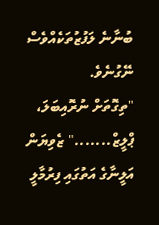ބުނާނެ ލަފުޒުތަކެއްވެސް ނޭގުނެވެ.
"ތިގޮތަށް ނުރޮއިބަލަ، ޕްލީޒް......." ޒެވިޔަން އަލީނާގެ އަތުގައި ފިރުމާލީ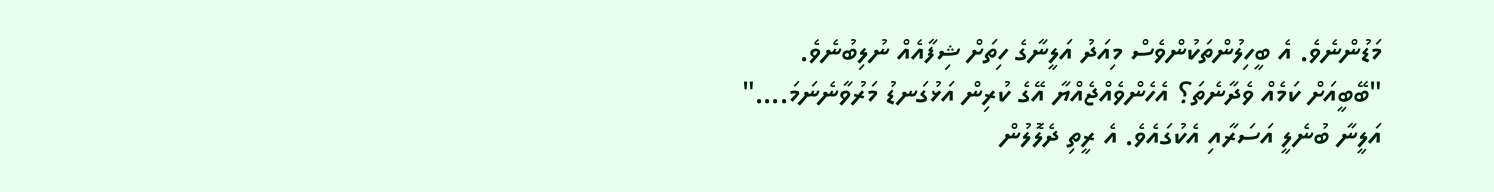މަޑުންނެވެ. އެ ބީހިލުންތަކުންވެސް މިއަދު އަލީނާގެ ހިތަށް ޝިފާއެއް ނުލިބުނެވެ.
"ބޭބީއަށް ކަމެއް ވެދާނެތަ؟ އެހެންވެއްޖެއްޔާ އޭގެ ކުރިން އަޅުގަނޑު މަރުވާނެނަމަ...." އަލީނާ ބުނެލީ އަސަރާއި އެކުގައެވެ. އެ ރީތި ދެލޮލުން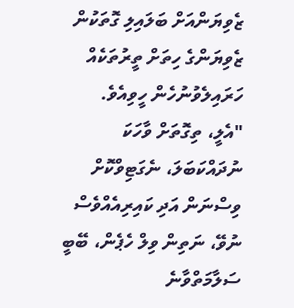ޒެވިޔަންއަށް ބަލައިލި ގޮތަކުން ޒެވިޔަންގެ ހިތަށް ތީރުތަކެއް ހަރައިލެވުނުހެން ހީވިއެވެ.
"އެލީ، ތިގޮތަށް ވާހަކަ ނުދައްކަބަލަ، ނެގަޓިވްކޮށް ވިސްނަން އަދި ކައިރިއެއްވެސް ނުވޭ، ނަތިން ވިލް ހެޕެން، ބޭބީ ސަލާމަތްވާނެ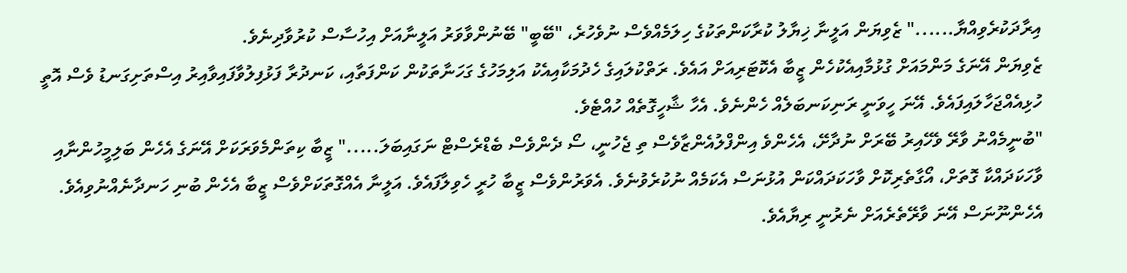އިރާދަކުރެވިއްޔާ......" ޒެވިޔަން އަލީނާ ޚިޔާލު ކުރާކަންތަކުގެ ހިލަމެއްވެސް ނުވެހުރެ، "ބޭބީ" ބޭނުންވާވަރު އަލީނާއަށް އިހުސާސް ކުރުވާދިނެވެ.
ޒެވިޔަން އޭނަގެ މަންމައަށް ގުޅުމާއިއެކުހެން ޒީބާ އެކޮޓަރިއަށް އައެވެ. ރަތްކުލައިގެ ހެދުމަކާއިއެކު އަލިމަހުގެ ގަހަނާތަކުން ކަންފަތާއި، ކަނދުރާ ފަޅުފިލުވާފައިވާއިރު އިސްތަށިގަނޑު ވެސް އޮތީ ހުޅިއެއްޖަހާލައިފައެވެ. އޭނަ ހީވަނީ ރަނިކަނބަލެއް ހެންނެވެ. އެހާ ޝާހީގޮތެއް ހުއްޓެވެ.
"ބުނީމެއްނު ވާރޭ ވެހޭއިރު ބޭރަށް ނުދާށޭ، އެހެންވެ އިންފްލުއެންޒާވެސް ތި ޖެހުނީ، ސޯ ދެންވެސް ބެޑްރެސްޓް ނަގައިބަލަ....." ޒީބާ ކިތަންމެވަރަކަށް އޭނަގެ އެހެން ބަލިމީހުންނާއި ވާހަކަދައްކާ ގޮތަށް، އޯގާތެރިކޮށް ވާހަކަދައްކަން އުޅުނަސް އެކަމެއް ނުކުރެވުނެވެ. އެވަރުންވެސް ޒީބާ ހުރީ ހެވިލާފައެވެ. އަލީނާ އެއްގޮތަކަށްވެސް ޒީބާ އެހެން ބުނި ހަނދާނެއްނުވިއެވެ. އެހެންނޫނަސް އޭނަ ވާރޭތެރެއަށް ނެރުނީ ރިޔާއެވެ.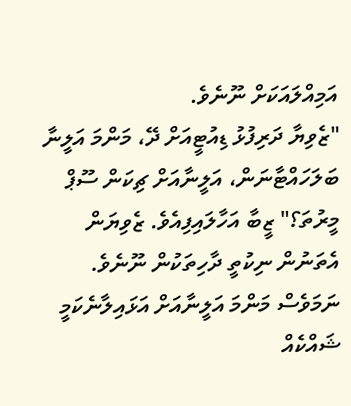އަމިއްލައަކަށް ނޫނެވެ.
"ޒެވިޔާ ދަރިފުޅު ޑިއުޓީއަށް ދޭ، މަންމަ އަލީނާ ބަލަހައްޓާނަން، އަލީނާއަށް ޗިކަން ސޫޕް މީރުތަ؟" ޒީބާ އަހާލައިފިއެވެ. ޒެވިޔަން އެތަނުން ނިކުތީ ދާހިތަކުން ނޫނެވެ. ނަމަވެސް މަންމަ އަލީނާއަށް އަޅައިލާނެކަމީ ޝައްކެއް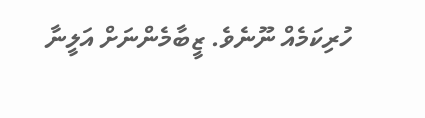ހުރިކަމެއް ނޫނެވެ. ޒީބާމެންނަށް އަލީނާ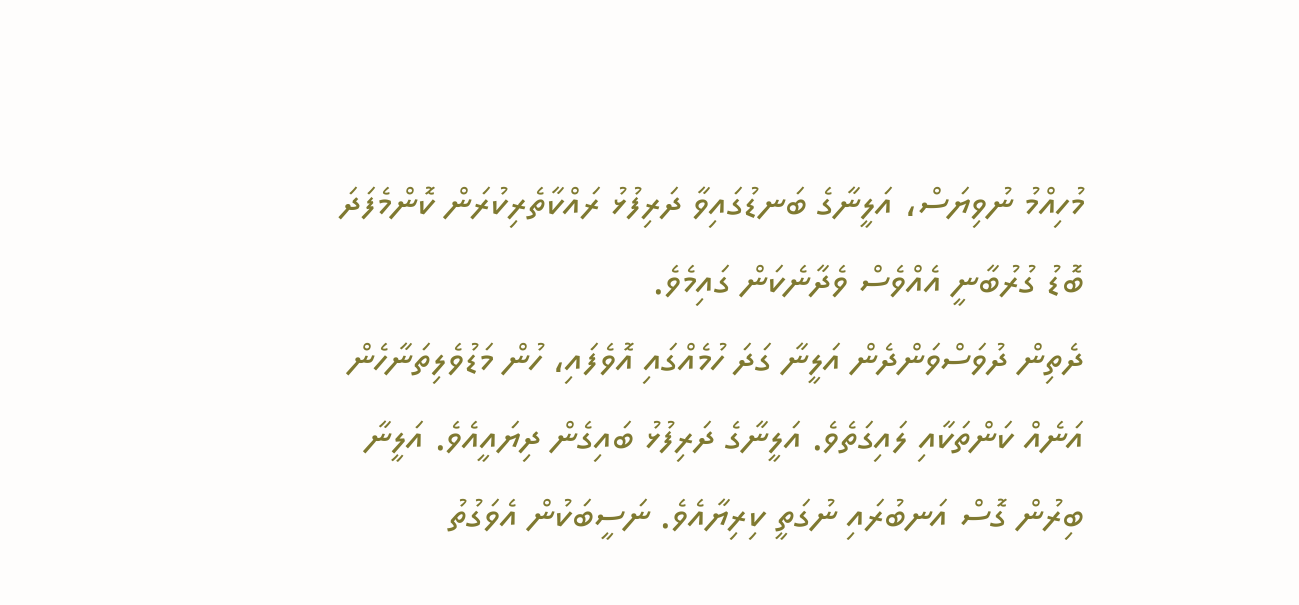މުހިއްމު ނުވިޔަސް، އަލީނާގެ ބަނޑުގައިވާ ދަރިފުޅު ރައްކާތެރިކުރަން ކޮންމެފަދަ ބޮޑު ގުރުބާނީ އެއްވެސް ވެދާނެކަން ގައިމެވެ.
ދެތިން ދުވަސްވަންދެން އަލީނާ ގަދަ ހުމެއްގައި އޮވެފައި، ހުން މަޑުވެލިތަނާހެން އަނެއް ކަންތަކާއި ލައިގަތެވެ. އަލީނާގެ ދަރިފުޅު ބައިގެން ދިޔައީއެވެ. އަލީނާ ބިރުން ގޮސް އަނބުރައި ނުގަތީ ކިރިޔާއެވެ. ނަސީބަކުން އެވަގުތު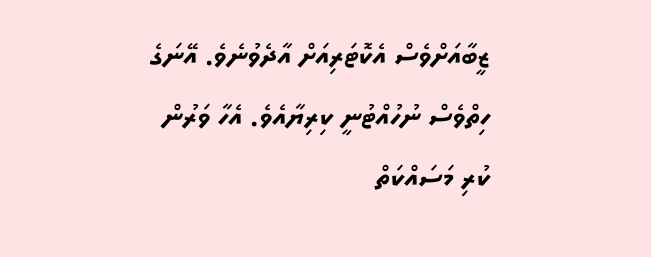ޒީބާއަށްވެސް އެކޮޓަރިއަށް އާދެވުނެވެ. އޭނަގެ ހިތްވެސް ނުހުއްޓުނީ ކިރިޔާއެވެ. އެހާ ވަރުން ކުރި މަސައްކަތް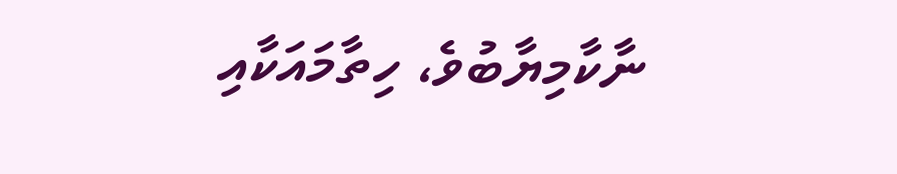ނާކާމިޔާބުވެ، ހިތާމައަކާއި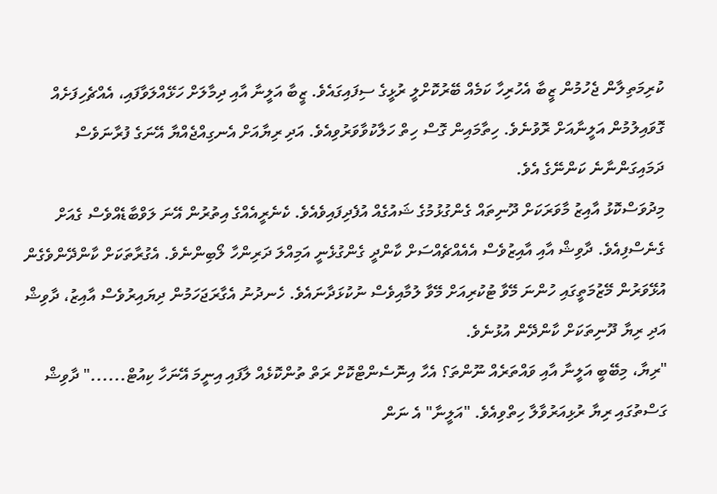ކުރިމަތިލާން ޖެހުމުން ޒީބާ އެހުރިހާ ކަމެއް ބޭރުކޮށްލީ ރުޅީގެ ސިފައިގައެވެ. ޒީބާ އަލީނާ އާއި ދިމާލަށް ހަޅޭއްލަވާފައި، އެއްޗެހިފަށެއް ގޮވައިލުމުން އަލީނާއަށް ރޮވުނެވެ. ހިތާމައިން ގޮސް ހިތް ހަލާކުވާވަރުވިއެވެ. އަދި ރިޔާއަށް އެނގިއްޖެއްޔާ އޭނަގެ ފުރާނަވެސް ދަމައިގަންނާނެ ކަންނޭގެ އެވެ.
މިދުވަސްކޮޅު އާއިޒު މާވަރަކަށް ދޫނިތައް ގެންގުޅުމުގެ ޝައުގެއް އުފެދިފައިވެއެވެ. ކެނެރީއެއްގެ އިތުރުން އޭނަ ލަވްބާޑެއްވެސް ގެއަށް ގެނެސްފިއެވެ. ދާވިޝް އާއި އާއިޒުވެސް އެއެއްޗެއްސަށް ކާންދީ ގެންގުޅެނީ އަމިއްލަ ދަރިންހާ ލޯބިންނެވެ. އެގުރާތަކަށް ކާންދޭންވެގެން އުޅޭވަރުން މޭޒުމަތީގައި ހުންނަ މޭވާ ޓުކުރިއަށް މޭވާ ލުމާއިވެސް ނުކުޅަދާނައެވެ. ހެނދުނު އެގާރަޖަހަމުން ދިޔައިރުވެސް އާއިޒު، ދާވިޝް އަދި ރިޔާ ދޫނިތަކަށް ކާންދޭން އުޅުނެވެ.
"ރިޔާ، މިބޭބީ އަލީނާ އާއި ވައްތަރެއް ނޫންތަ؟ އެހާ އިނޮސެންޓްކޮށް ރަތް ތުންކޮޅެއް ލާފައި އިނީމަ އޭނަހާ ކިއުޓް......" ދާވިޝް ގަސްތުގައި ރިޔާ ރުޅިއަރުވާލާ ހިތްވިއެވެ. "އަލީނާ" އެ ނަން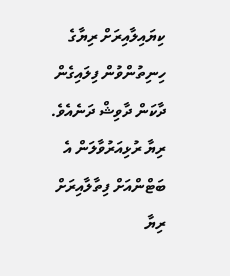ކިޔައިލާއިރަށް ރިޔާގެ ހިނިތުންވުން ފިލައިގެން ދާކަން ދާވިޝް ދަނެއެވެ. ރިޔާ ރުޅިއަރުވާލަން އެ ބަޓްންއަށް ފިތާލާއިރަށް ރިޔާ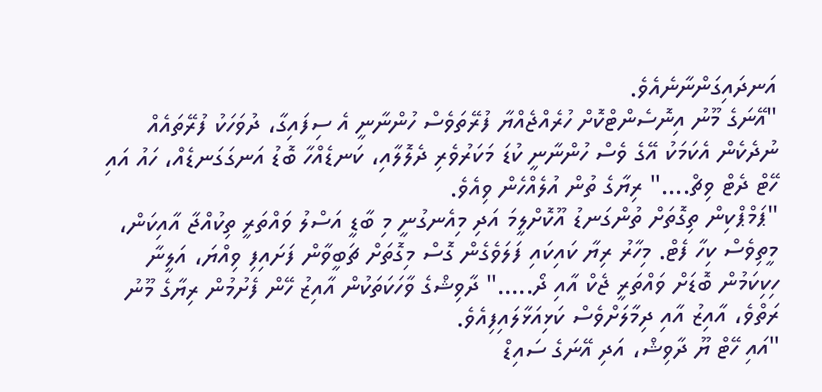އަނދައިގަންނާނެއެވެ.
"އޭނަގެ މޫނު އިނޮސެންޓްކޮށް ހުރެއްޖެއްޔާ ފުރޭތަވެސް ހުންނާނީ އެ ސިފައިގާ، ދުވަހަކު ފުރޭތައެއް ނުދެކެން އެކަމަކު އޭގެ ވެސް ހުންނާނީ ކުޑަ މަކަރުވެރި ދެލޮލާއި، ކަނޑެއްހާ ބޮޑު އަނގަގަނޑެއް، ހައު އައި ހޭޓް ދެޓް ވިޗް...." ރިޔާގެ ތުން އުލެއްހެން ވިއެވެ.
"ޕަމްޕްކިން ތިގޮތަށް ތުންގަނޑު އޫކޮށްލީމަ އަދި މިއެނގުނީ މި ބާޑީ އަސްލު ވައްތަރީ ތިކުއްޖާ އާއިކަން، މީތިވެސް ކިހާ ފެޓް. މިހާރު ރިޔާ ކައިކައި ފަލަވެގެން ގޮސް މިގޮތަށް ޗަބީވާން ފަށައިފި ވިއްޔަ، އަލީނާ ހިކިކަމުން ބޮޑަށް ވައްތަރީ ޖެކް އާއި ދޯ....." ދާވިޝްގެ ވާހަކަތަކުން އާއިޒު ހޭން ފެށުމުން ރިޔާގެ މޫނު ރަތްވެ، އާއިޒު އާއި ދިމާލަށްވެސް ކަޅިއަޅާލައިފިއެވެ.
"އައި ހޭޓް ޔޫ ދާވިޝް، އަދި އޭނަގެ ސައިޑް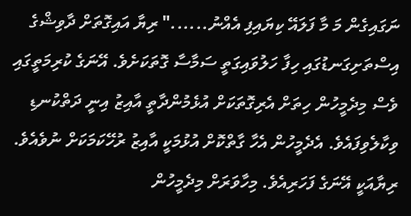ނަގައިގެން މަ މާ ފަލައޭ ކިޔައިފި އެއްނު......" ރިޔާ އައިގޮތަށް ދާވިޝްގެ އިސްތަށިގަނޑުގައި ހިފާ ހަލުވައިގަތީ ސަމާސާ ގޮތަކަށެވެ. އޭނަގެ ކުރިމަތީގައި ވެސް މިދެމީހުން ހިތަށް އެރިގޮތަކަށް އުޅެމުންދާތީ އާއިޒު އިނީ ދަތްކުނޑި ވިކާލެވިފައެވެ. އެދެމީހުން އެހާ ގާތްކޮށް އުޅުމަކީ އާއިޒު ރުހޭކަމަކަށް ނުވެއެވެ. ރިޔާއަކީ އޭނަގެ ފަހަރިއެވެ. މިހާވަރަށް މިދެމީހުން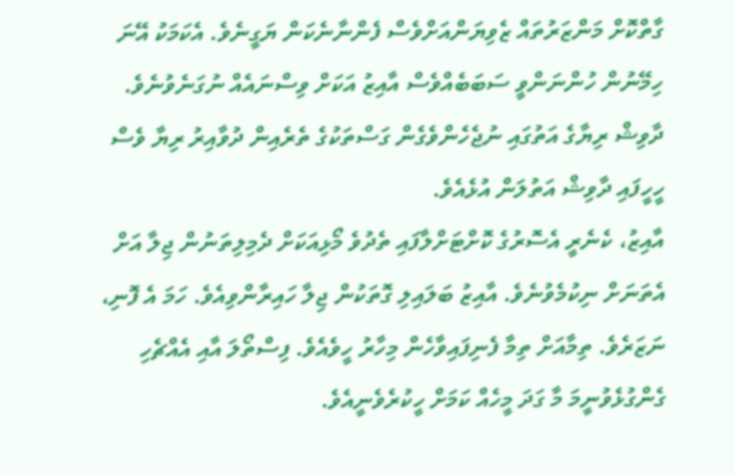ގާތްކޮށް މަންޒަރުތައް ޒެވިޔަންއަށްވެސް ފެންނާނެކަން ޔަގީނެވެ. އެކަމަކު އޭނަ ހިމޭނުން ހުންނަންވީ ސަބަބެއްވެސް އާއިޒު އަކަށް ވިސްނައެއް ނުގަނެވުނެވެ. ދާވިޝް ރިޔާގެ އަތުގައި ނުޖެހެންވެގެން ގަސްތަކުގެ ތެރެއިން ދުވާއިރު ރިޔާ ވެސް ހީހީފައި ދާވިޝް އަތުލަން އުޅެއެވެ.
އާއިޒު، ކެނެރީ އެސޮރުގެ ކޮށްޓަށްލާފައި ތެދުވެ މޯޅިއަކަށް ދެމިލިތަނުން ޖިލާ އަށް އެތަނަށް ނިކުމެވުނެވެ. އާއިޒު ބަލައިލި ގޮތަކުން ޖިލާ ހައިރާންވިއެވެ. ހަމަ އެ ފޮނި، ނަޒަރެވެ. ތިމާއަށް ތިމާ ފެނިފައިވާހެން މިހާރު ހީވެއެވެ. ފިސްތޯލަ އާއި އެއްޗެހި ގެންގުޅެވުނީމަ މާ ގަދަ މީހެއް ކަމަށް ހީކުރެވެނީއެވެ.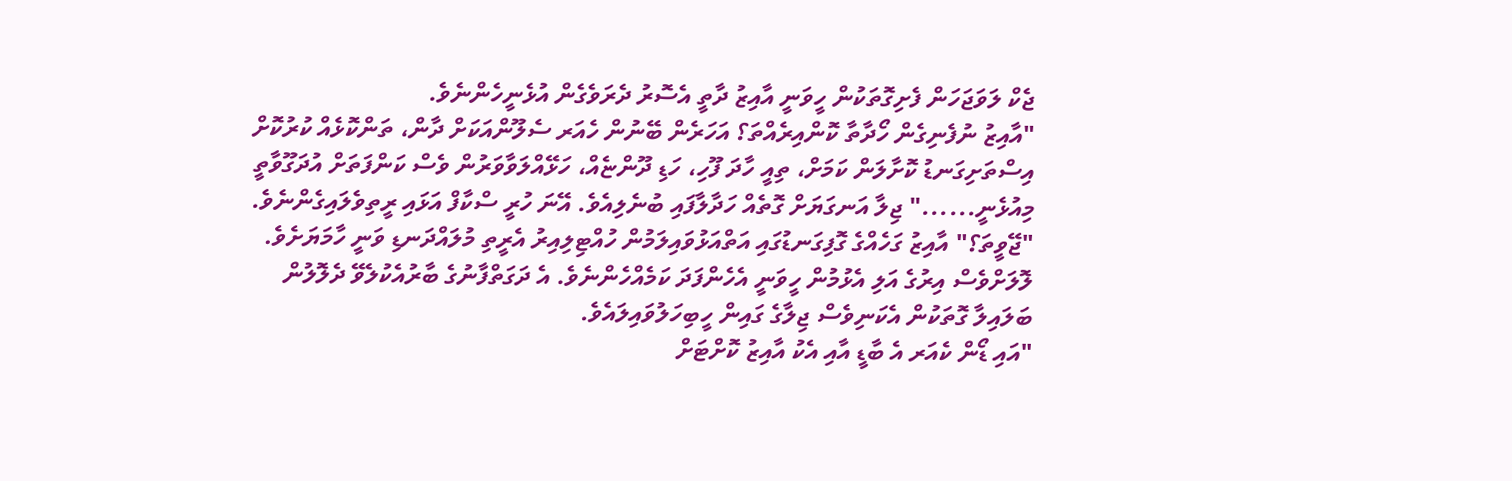ޖެކް ލަވަޖަހަން ފެށިގޮތަކުން ހީވަނީ އާއިޒު ދާތީ އެސޮރު ދެރަވެގެން އުޅެނީހެންނެވެ.
"އާއިޒު ނުފެނިގެން ހޯދާތާ ކޮންއިރެއްތަ؟ އަހަރެން ބޭނުން ހެއަރ ސެލޫންއަކަށް ދާން، ތަންކޮޅެއް ކުރުކޮށް އިސްތަށިގަނޑު ކޮށާލަން ކަމަށް، ތިއީ ހާދަ ފޫހި، ހަޑި ދޫންޏެއް، ހަޅޭއްލަވާވަރުން ވެސް ކަންފަތަށް އުދަގޫވާތީ މިއުޅެނީ......" ޖިލާ އަނގަޔަށް ގޮތެއް ހަދާލާފައި ބުނެލިއެވެ. އޭނަ ހުރީ ސްކާފް އަޅައި ރީތިވެލައިގެންނެވެ.
"ޖޭވީތަ؟" އާއިޒު ގަހެއްގެ ގޮފިގަނޑުގައި އަތްއަޅުވައިލަމުން ހުއްޓިލިއިރު އެރީތި މުލައްދަނޑި ވަނީ ހާމަޔަށެވެ. ލޮލަށްވެސް އިރުގެ އަލި އެޅުމުން ހީވަނީ އެހެންފަދަ ކަމެއްހެންނެވެ. އެ ދަގަތްފާނުގެ ބާރުއެކުލެވޭ ދެލޮލުން ބަލައިލާ ގޮތަކުން އެކަނިވެސް ޖިލާގެ ގައިން ހީބިހަލުވައިލައެވެ.
"އައި ޑޯން ކެއަރ އެ ބާޑީ އާއި އެކު އާއިޒު ކޮށްޓަށް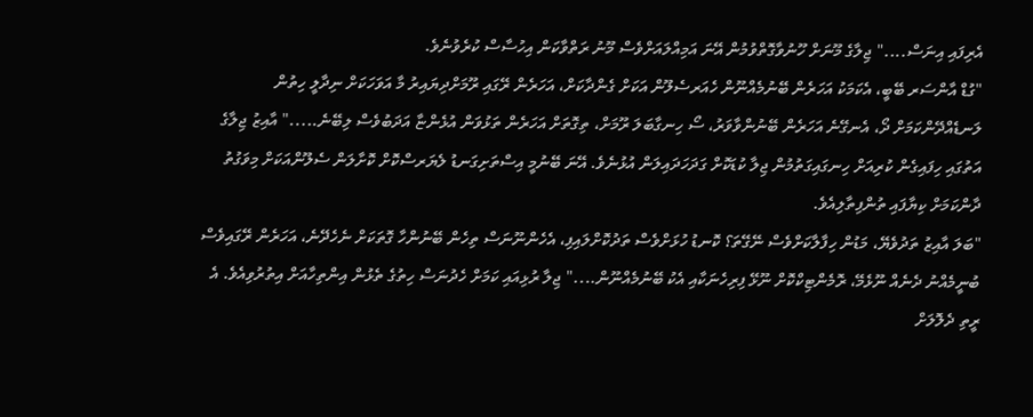އެރިފައި އިނަސް...." ޖިލާގެ މޫނަށް ހޫނުވާގޮތްވުމުން އޭނަ އަމިއްލައަށްވެސް މޫނު ރަތްވާކަން އިހުސާސް ކުރެވުނެވެ.
"ގުޑް އާންސަރ ބޭބީ، އެކަމަކު އަހަރެން ބޭނުމެއްނޫން ހެއަރސެލޫން އަކަށް ގެންދާކަށް، އަހަރެން ރޭގައި ރޫމަށްދިޔައިރު މާ އަވަހަކަށް ނިދާލީ ހިތުން ލަނޑެއްދޭންކަމަށް ދޯ، އެނގޭނެ އަހަރެން ބޭނުންވާވަރު، ސޯ ހިނގާބަލަ ރޫމަށް، ތިގޮތަށް އަހަރެން ތަޅުވަން އުޅެންޏާ އަދަބުވެސް ލިބޭނެ....." އާއިޒު ޖިލާގެ އަތުގައި ހިފައިގެން ކުރިއަށް ހިނގައިގަތުމުން ޖިލާ ކުޑަކޮށް ގަދަހަދައިލަން އުޅުނެވެ. އޭނަ ބޭނުމީ އިސްތަށިގަނޑު ލެޔަރސްކޮށް ކޮށާލަން ސެލޫންއަކަށް މިވަގުތު ދާންކަމަށް ކިޔާފައި ތުންފިތާލިއެވެ.
"ބަލަ އާއިޒު ތަދުވެޔޭ، މަޑުން ހިފާލާކަށްވެސް ނޭގޭތަ؟ ކޮނޑު ހުޅަށްވެސް ތަދުކޮށްލައިފި، އެހެންނޫނަސް ތިހެން ބޭނުންހާ ގޮތަކަށް ނެހެދޭނެ، އަހަރެން ރޭގައިވެސް ބުނީމެއްނު ދެނެއް ނޫޅެމޭ، ރޮމެންޓިކްކޮށް ނޫޅޭ ފިރިހެނަކާއި އެކު ބޭނުމެއްނޫން...." ޖިލާ ރުޅިއައި ކަމަށް ހެދުނަސް ހިތުގެ ތެޅުން އިންތިހާއަށް އިތުރުވިއެވެ. އެ ރީތި ދެލޮލަށް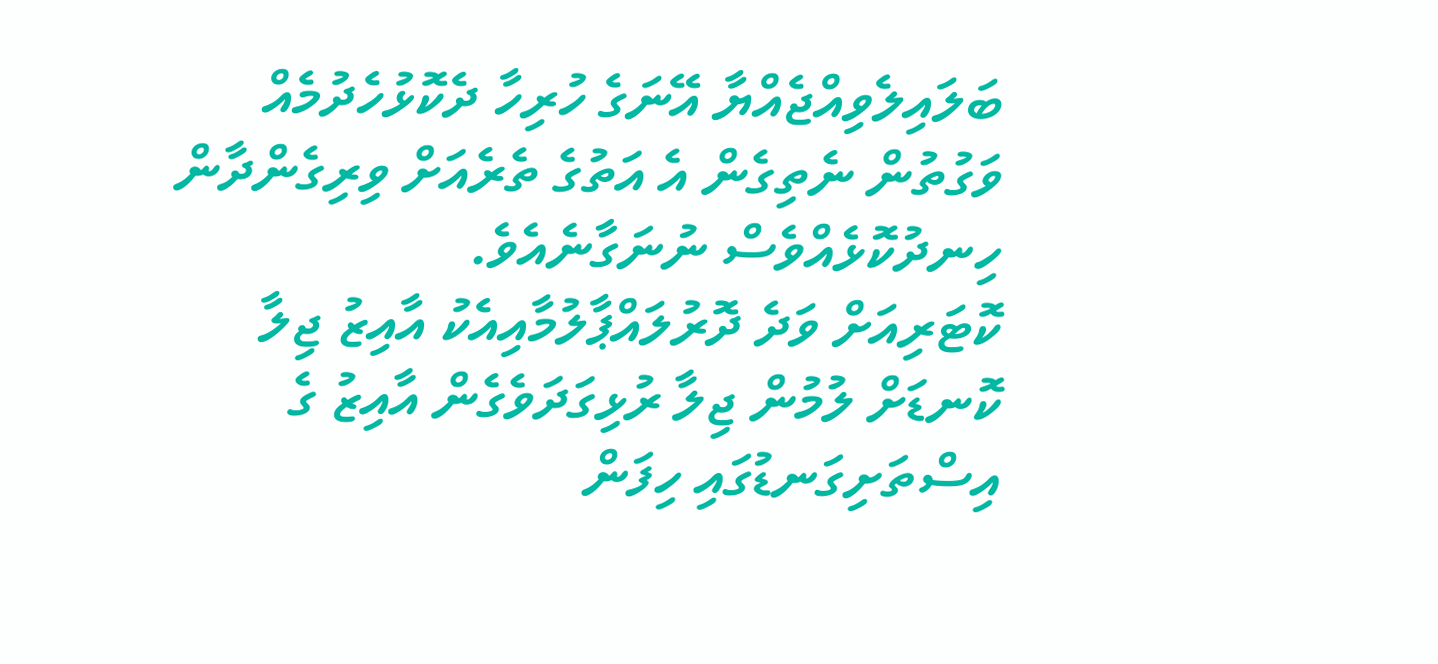ބަލައިލެވިއްޖެއްޔާ އޭނަގެ ހުރިހާ ދެކޮޅުހެދުމެއް ވަގުތުން ނެތިގެން އެ އަތުގެ ތެރެއަށް ވިރިގެންދާން ހިނދުކޮޅެއްވެސް ނުނަގާނެއެވެ.
ކޮޓަރިއަށް ވަދެ ދޮރުލައްޕާލުމާއިއެކު އާއިޒު ޖިލާ ކޮނޑަށް ލުމުން ޖިލާ ރުޅިގަދަވެގެން އާއިޒު ގެ އިސްތަށިގަނޑުގައި ހިފަން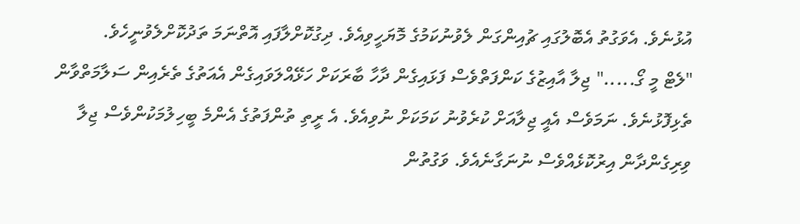އުޅުނެވެ. އެވަގުތު އެބޮލުގައި ޗުއިންގަން ލެވުނުކަމުގެ މޮޔަހީވިއެވެ. ދިގުކޮށްލާފައި އޮތްނަމަ ތަދުކޮށްލެވުނީހެވެ.
"ލެޓް މީ ގޯ....." ޖިލާ އާއިޒުގެ ކަންފަތްވެސް ފަޅައިގެން ދާހާ ބާރަކަށް ހަޅޭއްލަވައިގެން އެއަތުގެ ތެރެއިން ސަލާމަތްވާން ތެޅިފޮޅުނެވެ. ނަމަވެސް އެއީ ޖިލާއަށް ކުރެވުނު ކަމަކަށް ނުވިއެވެ. އެ ރީތި ތުންފަތުގެ އެންމެ ބީހިލުމަކުންވެސް ޖިލާ ވިރިގެންދާން އިރުކޮޅެއްވެސް ނުނަގާނެއެވެ. ވަގުތުން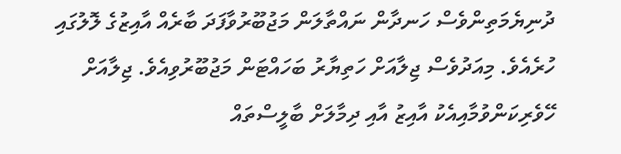ދުނިޔެމަތިންވެސް ހަނދާން ނައްތާލަން މަޖުބޫރުވާފަދަ ބާރެއް އާއިޒުގެ ލޮލުގައި ހުރެއެވެ. މިއަދުވެސް ޖިލާއަށް ހަތިޔާރު ބަހައްޓަން މަޖުބޫރުވިއެވެ. ޖިލާއަށް ހޭވެރިކަންވުމާއިއެކު އާއިޒު އާއި ދިމާލަށް ބާލީސްތައް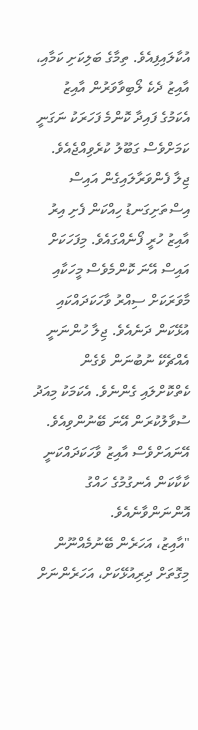އުކާލައިފިއެވެ. ތިމާގެ ބަލިކަށި ކަމާއި، އާއިޒު ދެކެ ލޯބިވާވަރުން އާއިޒު އެކަމުގެ ފައިދާ ކޮންމެ ފަހަރަކު ނަގަނީ ކަމަށްވެސް ގަބޫލު ކުރެވިއްޖެއެވެ.
ޖިލާ ފެންވަރާލައިގެން އައިސް އިސްތަށިގަނޑު ހިއްކަން ފެށި އިރު އާއިޒު ހުރީ ފޯނެއްގައެވެ. މިފަހަކަށް އައިސް އޭނަ ކޮންމެވެސް މީހަކާއި މާވަރަކަށް ސިއްރު ވާހަކަދައްކައި އުޅޭކަން ދަނެއެވެ. ޖިލާ ހުންނަނީ އެއްޗެކޭ ނުބުނަން ވެގެން ކެތްކޮށްލައި ގެންނެވެ. އެކަމަކު މިއަދު ސުވާލުކުރަން އޭނަ ބޭނުންވިއެވެ. އޭނައަށްވެސް އާއިޒު ވާހަކަދައްކަނީ ކާކާކަން އެނގުމުގެ ހައްގު އޮންނަންވާނެއެވެ.
"އާއިޒު، އަހަރެން ބޭނުމެއްނޫން މިގޮތަށް ދިރިއުޅޭކަށް، އަހަރެންނަށް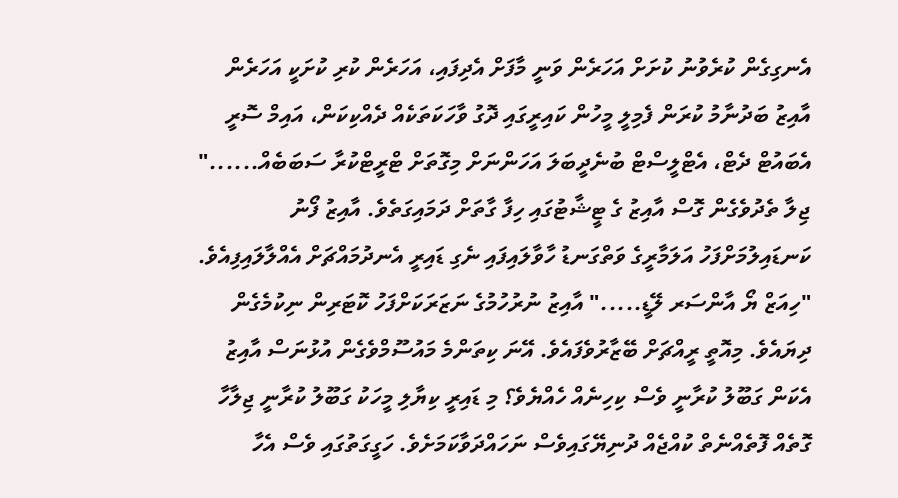އެނގިގެން ކުރެވުނު ކުށަށް އަހަރެން ވަނީ މާފަށް އެދިފައި، އަހަރެން ކުރި ކުށަކީ އަހަރެން އާއިޒު ބަދުނާމު ކުރަން ފެމިލީ މީހުން ކައިރީގައި ދޮގު ވާހަކަތަކެއް ދެއްކިކަން، އައިމް ސޮރީ އެބައުޓް ދެޓް، އެޓްލީސްޓް ބުނެދީބަލަ އަހަންނަށް މިގޮތަށް ޓްރީޓްކުރާ ސަބަބެއް......" ޖިލާ ތެދުވެގެން ގޮސް އާއިޒު ގެ ޓީޝާޓުގައި ހިފާ ގާތަށް ދަމައިގަތެވެ. އާއިޒު ފޯނު ކަނޑައިލުމަށްފަހު އަލަމާރީގެ ވަތްގަނޑު ހާވާލައިފައި ނެގި ޑައިރީ އެނދުމައްޗަށް އެއްލާލައިފިއެވެ.
"ހިއަޒް ޔޯ އާންސަރ ލޭޑީ....." އާއިޒު ނުރުހުމުގެ ނަޒަރަކަށްފަހު ކޮޓަރިން ނިކުމެގެން ދިޔައެވެ. މިއޮތީ ރީއްޗަށް ބޭޒާރުވެފައެވެ. އޭނަ ކިތަންމެ މައުސޫމްވެގެން އުޅުނަސް އާއިޒު އެކަން ގަބޫލު ކުރާނީ ވެސް ކިހިނެއް ހެއްޔެވެ؟ މި ޑައިރީ ކިޔާލި މީހަކު ގަބޫލު ކުރާނީ ޖިލާހާ ގޮތެއް ފޮތެއްނެތް ކުއްޖެއް ދުނިޔޭގައިވެސް ނަހައްދަވާކަމަށެވެ. ހަގީގަތުގައި ވެސް އެހާ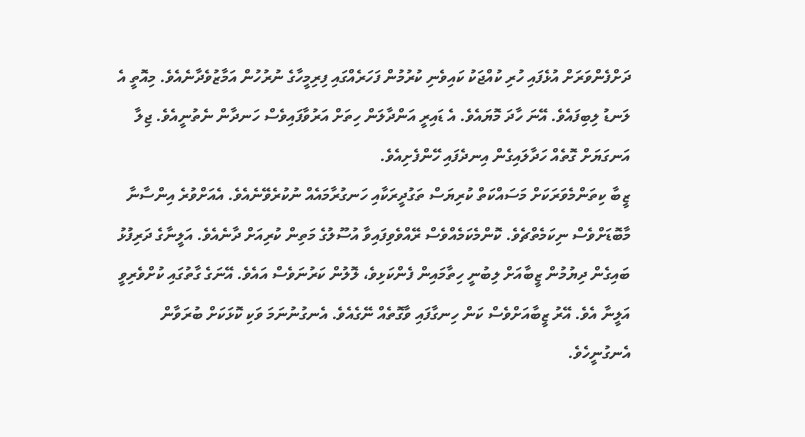ދަށްފެންވަރަށް އުޅެފައި ހުރި ކުއްޖަކު ކައިވެނި ކުރުމުން ފަހަރެއްގައި ފިރިމީހާގެ ނުރުހުން އަމާޒުވެދާނެއެވެ. މިއޮތީ އެ ލަނޑު ލިބިފައެވެ. އޭނަ ހާދަ މޮޔައެވެ. އެ ޑައިރީ އަންދާލަން ހިތަށް އަރުވާފައިވެސް ހަނދާން ނެތުނީއެވެ. ޖިލާ އަނގަޔަށް ގޮތެއް ހަދާލައިގެން އިނދެފައި ހޭންފެށިއެވެ.
ޒީބާ ކިތަންމެވަރަކަށް މަސައްކަތް ކުރިޔަސް ތަގުދީރަކާއި ހަނގުރާމައެއް ނުކުރެވޭނެއެވެ. އެއަށްވުރެ އިންސާނާ މާބޮޑަށްވެސް ނިކަމެތްޗެވެ. ކޮންމެކަމެއްވެސް ރޭއްވެވިފައިވާ އުސޫލުގެ މަތިން ކުރިއަށް ދާނެއެވެ. އަލީނާގެ ދަރިފުޅު ބައިގެން ދިޔުމުން ޒީބާއަށް ލިބުނީ ހިތާމައިން ފެންކަޅިވެ، ލޮލުން ކަރުނަވެސް އައެވެ. އޭނަގެ ގާތުގައި ކުށްވެރިވީ އަލީނާ އެވެ. އޭރު ޒީބާއަށްވެސް ކަން ހިނގާފައި ވާގޮތެއް ނޭގެއެވެ. އެނގުނުނަމަ ވަކި ކޮޅަކަށް ބުރަވާން އެނގުނީހެވެ.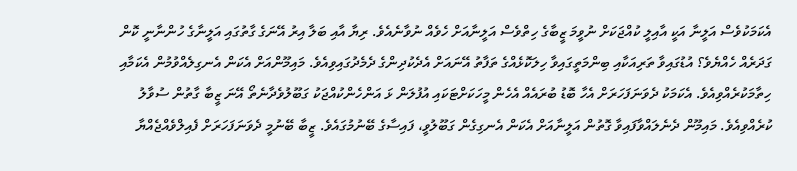އެކަމަކުވެސް އަލީނާ އަކީ އާއިލީ ކުއްޖަކަށް ނުވީމަ ޒީބާގެ ހިތްވެސް އަލީނާއަށް ހެވެއް ނުވާނެއެވެ. ރިޔާ އާއި ބަލާ އިރު އޭނަގެ ގާތުގައި އަލީނާގެ ހުންނާނީ ކޮން ގަދަރެއް ހެއްޔެވެ؟ އުޑުގައިވާ ތަރިއަކާއި ބިންމަތީގައިވާ ހިލަކޮޅެއްގެ ތަފާތު އޭނައަށް އެދެކުދިންގެ ދެމެދުގައިވިއެވެ. މައިމޫންއަށް އެކަން އެނގިލެއްވުމުން އެކަމާއި ހިތާމަކުރެއްވިއެވެ. އެކަމަކު ދެވަނަފަހަރަށް އެހާ ބޮޑު ބުރައެއް އެހެން މީހަކަށްޓަކައި އުފުލަން ޅަ އަންހެންކުއްޖަކު ގަބޫލުވެދާނެތޯ އޭނަ ޒީބާ ގާތުން ސުވާލު ކުރެއްވިއެވެ. މައިމޫން ދެނެލައްވާފައިވާ ގޮތުން އަލީނާއަށް އެކަން އެނގިގެން ގަބޫލުވީ، ފައިސާގެ ބޭނުމުގައެވެ. ޒީބާ ބޭނުމީ ދެވަނަފަހަރަށް ފެއިލްވެއްޖެއްޔާ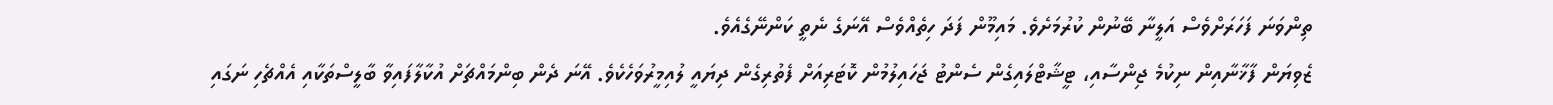ތިންވަނަ ފަހަރަށްވެސް އަލީނާ ބޭނުން ކުރުމަށެވެ. މައިމޫން ފަދަ ހިތެއްވެސް އޭނަގެ ނެތީ ކަންނޭގެއެވެ.
ޒެވިޔަން ފާޚާނާއިން ނިކުމެ ޖިންސާއި، ޓީޝާޓްލައިގެން ސެންޓު ޖަހައިލުމުން ކޮޓަރިއަށް ފެތުރިގެން ދިޔައީ ލުއިމީރުވަހެކެވެ. އޭނަ ދެން ބިންމައްޗަށް އުކާލާފައިވާ ބާލީސްތަކާއި އެއްޗެހި ނަގައި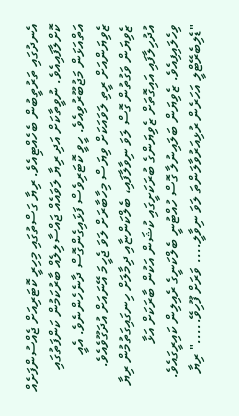އެނދުގައި ތަރުތީބުން ބެހެއްޓިއެވެ. ރިޔާ ގަސްތުގައި މިހިރީ ކޮޓަރިއަށް ޖެއްސުންފަށެއް ކޮށްލާފައިއެވެ. ނުވީތާކަށް އަދި ރިޔާ ލަވައެއް ޖައްސާލިލެއް ބާރުކަމުން ކަންފަތުގައި އަތްއަޅަން މަޖުބޫރުވިއެވެ. ހީވީ ކޮޓަރިވެސް ފަޅައިގެންގޮސް ދާނެހެންނެވެ. އެއީ ޒެވިޔަންއަށް ރީތި ލަވައަކަށް ވިޔަސް މިހާބާރަށް ލަވަ ޖެހީމަ އޭނައަށް އުދަގޫވެއެވެ. ޒެވިޔަން ވަގުތުން ގޮސް ލަވަ ނިވާލާފައި، ބެލްކަންޏާއި ދިމާލަށް ހިނގައިގަތުމުން ރިޔާ އުދުހިލާފައި އައިގޮތަށް ޒެވިޔަންގެ ބުރަކަށީގައި ކުޝަން އަކުން ބާރަކަށް އަޅާ ވިހެލައިފިއެވެ. ޒެވިޔަން ބަލައިނުލާ ގޮސް ހުއްޓުނީ ބެލްކަނީގެ ރެއިލިން ކައިރީގައެވެ.
"ޑެލިބެރޭޓްލީ އަހަރެން ރުޅިއަރުވާލަންތަ ލަވަ ނިވާލީ.... ވަރަށް ފޫހިވޭ....." ރިޔާ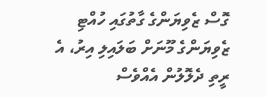ގޮސް ޒެވިޔަންގެ ގާތުގައި ހުއްޓި ޒެވިޔަންގެ މޫނަށް ބަލައިލި އިރު، އެ ރީތި ދެލޮލުން އެއްވެސް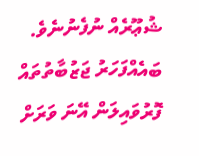ޝުޢޫރެއް ނުފެނުނެވެ. ބައެއްފަހަރު ޖަޒުބާތުތައް ފޮރުވައިލަން އޭނަ ވަރަށް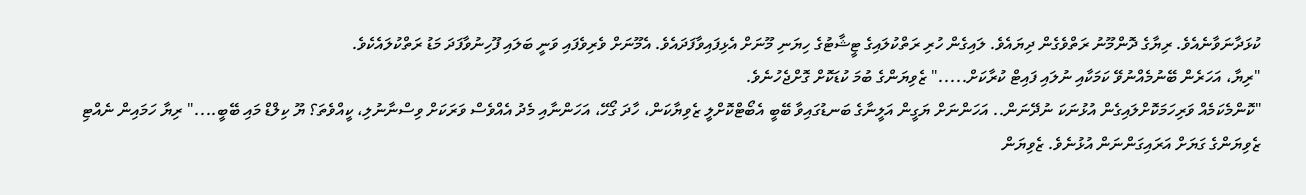ކުޅަދާނަވާނެއެވެ. ރިޔާގެ ދޮންމޫނު ރަތްވެގެން ދިޔައެވެ. ލައިގެން ހުރި ރަތްކުލައިގެ ޓީޝާޓުގެ ހިޔަނި މޫނަށް އެޅިފައިވާފަދައެވެ. އެމޫނަށް ވެރިވެފައި ވަނީ ބަލައި ފޫހިނުވާފަދަ މަޑު ރަތްކުލައެކެވެ.
"ރިޔާ، އަހަރެން ބޭނުމެއްނުވޭ ކަމަކާއި ނުލައި ފައިޓް ކުރާކަށް....." ޒެވިޔަންގެ ބުމަ ކުޑަކޮށް ގޮށްޖެހުނެވެ.
"ކޮންމެކަމެއް ވަރިހަމަކޮށްލައިގެން އުޅުނަކަ ނުދޭނަން.. އަހަންނަށް ޔަގީން އަލީނާގެ ބަނޑުގައިވާ ބޭބީ އެބޯޓްކޮށްލީ ޒެވިޔާކަން، ހާދަ ގޯހޭ، އަހަންނާއި މެދު އެއްވެސް ވަރަކަށް ވިސްނާނުލި، ކީއްވެތަ؟ ޔޫ ކިލްޑް މައި ބޭބީ...." ރިޔާ ހަމައިން ނެއްޓި ޒެވިޔަންގެ ގަޔަށް އަރައިގަންނަން އުޅުނެވެ. ޒެވިޔަން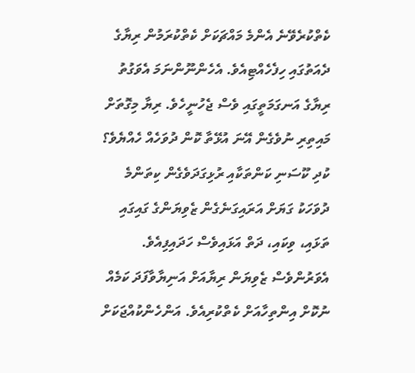ކެތްކުރެވޭނެ އެންމެ މައްޗަކަށް ކެތްކުރަމުން ރިޔާގެ ދެއަތުގައި ހިފެހެއްޓިއެވެ. އެހެންނޫންނަމަ އެވަގުތު ރިޔާގެ އަނގަމަތީގައި ވެސް ޖެހުނީހެވެ. ރިޔާ މިގޮތަށް މައިތިރި ނުވެގެން އޭނަ އުޅޭތާ ކޮން ދުވަހެއް ހެއްޔެވެ؟ ކުދި ކޫސަނި ކަންތަކާއި ރުޅިގަދަވެގެން ކިތަންމެ ދުވަހަކު ގަޔަށް އަރައިގަނެގެން ޒެވިޔަންގެ ގައިގައި ތަޅައި، ވިކައި، ދަތް އަޅައިވެސް ހަދައިފިއެވެ. އެވަރުންވެސް ޒެވިޔަން ރިޔާއަށް އަނިޔާވާފަދަ ކަމެއް ނުކޮށް އިންތިހާއަށް ކެތްކުރިއެވެ. އަންހެންކުއްޖަކަށް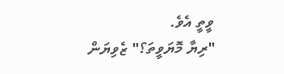ވީތީ އެވެ.
"ރިޔާ މޮޔަވީތަ؟" ޒެވިޔަން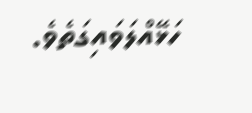ހަޅޭއްލަވައިގަތެވެ.